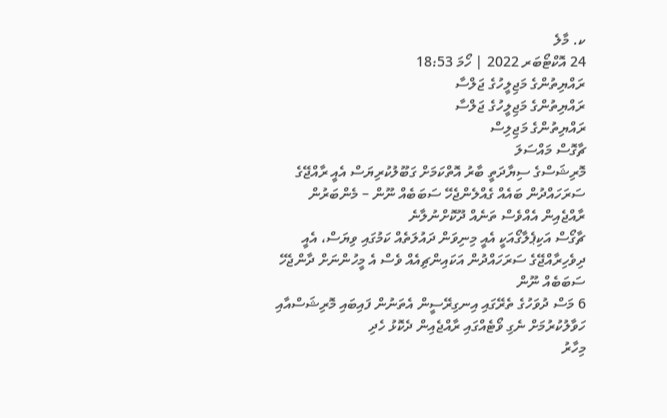ކ. މާލެ
24 އޮކްޓޯބަރ 2022 | ހޯމަ 18:53
ރައްޔިތުންގެ މަޖިލީހުގެ ޖަލްސާ
ރައްޔިތުންގެ މަޖިލީހުގެ ޖަލްސާ
ރައްޔިތުންގެ މަޖިލިސް
ޗާގޮސް މައްސަލަ
މޮރިޝަސްގެ ސިޔާދަތީ ބާރު އޮތްކަމަށް ގަބޫލުކުރިޔަސް އެއީ ރާއްޖޭގެ ސަރަހައްދުން ބައެއް ގެއްލެންޖެހޭ ސަބަބެއް ނޫން – މެންބަރުން
ރާއްޖެއިން އެއްވެސް ތަނެއް ދޫކޮށްނުލާނެ
ޗާގޯސް އަކިޕެލާގޯއަކީ އެއީ މިނިވަން ދައުލަތެއް ކަމުގައި ވިޔަސް، އެއީ ދިވެހިރާއްޖޭގެ ސަރަހައްދުން އަކައިންޗިއެއް ވެސް އެ މީހުންނަށް ދާންޖެހޭ ސަބަބެއް ނޫން
6 މަސް ދުވަހުގެ ތެރޭގައި އިނގިރޭސީން އެތަނުން ފައިބައި މޮރިޝަސްއާއި ހަވާލުކުރުމަށް ނެގި ވޯޓެއްގައި ރާއްޖެއިން ދެކޮޅު ހެދި
މިހާރު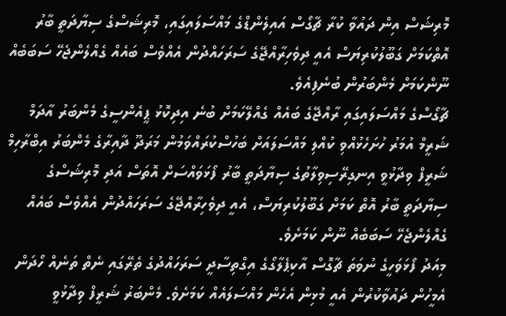މޮރިޝަސް އިން ދައުވާ ކުރާ ޗާގޯސް އައިލެންޑްގެ މައްސަލައިގައި، މޮރިޝަސްގެ ސިޔާދަތީ ބާރު އޮތްކަމަށް ގަބޫލުކުރިޔަސް އެއީ ދިވެހިރާއްޖޭގެ ސަރަހައްދުން އެއްވެސް ބައެއް ގެއްލެންޖެހޭ ސަބަބެއް ނޫންކަމަށް މެންބަރުން ބުނެފިއެވެ.
ޗާގޯސްގެ މައްސަލައިގައި ރާއްޖޭގެ ބައެއް ގެއްލޭކަމަށް ބުނެ އިދިކޮޅު ޕީއެންސީގެ މެންބަރު އާދަމް ޝަރީމް އުމަރު ހުށަހެޅުއްވި ކުއްލި މައްސަލައަށް ބަހުސްކުރައްވަމުން މަރަދޫ ދާއިރާގެ މެންބަރު އިބްރާހިމް ޝަރީފް ވިދާޅުވީ އިނގިރޭސިވިލާތުގެ ސިޔާދަތީ ބާރު ފޯޅަވައްސަށް އޮތަސް އަދި މޮރިޝަސްގެ ސިޔާދަތީ ބާރު އޮތް ކަމަށް ގަބޫލުކުރިޔަސް، އެއީ ދިވެހިރާއްޖޭގެ ސަރަހައްދުން އެއްވެސް ބައެއް ގެއްލެންޖެހޭ ސަބަބެއް ނޫން ކަމަށެވެ.
މިއަދު ފޯޅަވަހީގެ ނުވަތަ ޗާގޮސް އާކިޕެލާގޯގެ އިގްތިސާދީ ސަރަހައްދުގެ ތެރޭގައި ނެތް ތަނެއް ހޯދަން އެމީހުން ދައުވާކުރުން އެއީ މުޅިން އެހެން މައްސަލައެއް ކަމަށެވެ. މެންބަރު ޝަރީފް ވިދާޅުވީ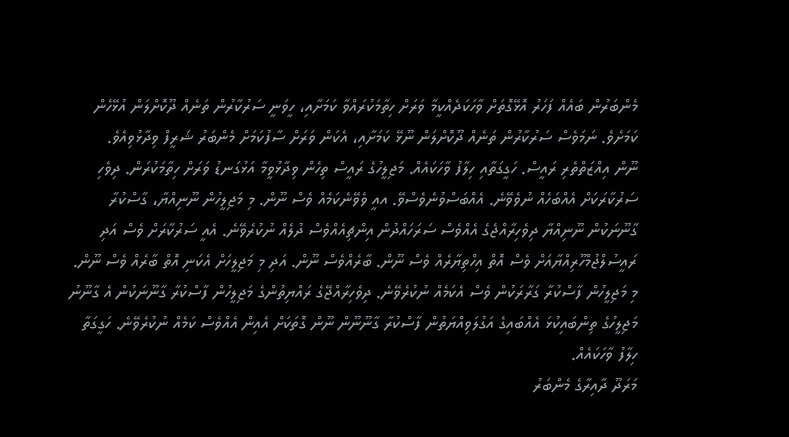މެންބަރުން ބައެއް ފަހަރު އޮޅޭގޮތަށް ވާހަކަދެއްކީމާ ވަރަށް ހިތާމަކުރައްވާ ކަމަށާއި، ހީވަނީ ސަރުކާރުން ތަނެއް ދޫކޮށްލަން އުޅޭހެން ކަމަށެވެ. ނަމަވެސް ސަރުކާރުން ތަނެއް ދޫކޮށްލަން ނޫޅޭ ކަމަށާއި، އެކަން ވަރަށް ސާފުކަމަށް މެންބަރު ޝަރީފް ވިދާޅުވިއެވެ.
ނޫން އިއްޒަތްތެރި ރައީސް. ހަގީގަތާއި ހިލާފު ވާހަކައެއް. މަޖިލީހުގެ ރައީސް ތިހެން ވިދާޅުވީމާ އަޅުގަނޑު ވަރަށް ހިތާމަކުރަން. ދިވެހި ސަރުކާރަކަށް އެއްބަހެއް ނުވެވޭނެ. އެއްބަސްވުނެވެސްވޭ. އއީ ވެވޭނެކަމެއް ވެސް ނޫން. މި މަޖިލީހުން ނޫނިއްޔާ، ގާސްކުރާ ގާނޫނަކުން ނޫނިއްޔާ ދިވެހިރާއްޖެގެ އެއްވެސް ސަރަހައްދުން އިންޗިއެއްވެސް ދުލެއް ނުކުރެވޭނެ. އެއީ ސަރުކާރަށް ވެސް އަދި ރައީސުލްޖުމްހޫރިއްޔާއަށް ވެސް އޮތް އިހްތިޔާރެއް ވެސް ނޫން. ބާރެއްވެސް ނޫން. އަދި މި މަޖިލީހަށް އެކަނި އޮތް ބާރެއް ވެސް ނޫން. މި މަޖިލީހުން ފާސްކުރާ ގަރާރަކުން ވެސް އެކަމެއް ނުކުރެވޭނެ. ދިވެހިރާއްޖޭގެ ރައްޔިތުންގެ މަޖިލީހުން ފާސްކުރާ ގާނޫނަކުން އެ ގާނޫނު މަޖިލީހުގެ ތިންބައިކުޅަ އެއްބައިގެ އަގުލަވިއްޔަތުން ފާސްކުރާ ގާނޫނޫން ނޫން ގޮތަކަށް އެއިން އެއްވެސް ކަމެއް ނުކުރެވޭނެ. ހަގީގަތާ ހިލާފު ވާހަކައެއް.
މަރަދޫ ދާއިރާގެ މެންބަރު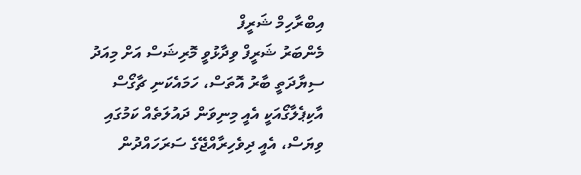އިބްރާހިމް ޝަރީފް
މެންބަރު ޝަރީފް ވިދާޅުވީ މޮރިޝަސް އަށް މިއަދު ސިޔާދަތީ ބާރު އޮތަސް، ހަމައެކަނި ޗާގޯސް އާކިޕެލާގޯއަކީ އެއީ މިނިވަން ދައުލަތެއް ކަމުގައި ވިޔަސް، އެއީ ދިވެހިރާއްޖޭގެ ސަރަހައްދުން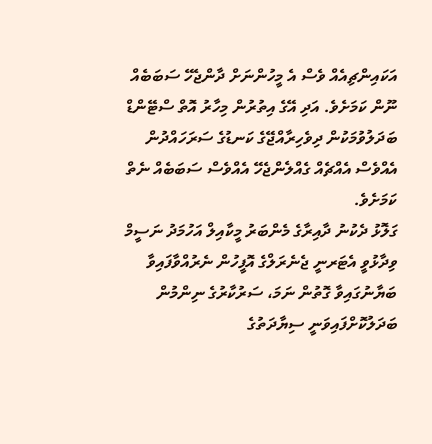އަކައިންޗިއެއް ވެސް އެ މީހުންނަށް ދާންޖެހޭ ސަބަބެއް ނޫން ކަމަށެވެ. އަދި އޭގެ އިތުރުން މިހާރު އޮތް ސްޓޭންޑް ބަދަލުވުމަކުން ދިވެހިރާއްޖޭގެ ކަނޑުގެ ސަރަހައްދުން އެއްވެސް އެއްޗެއް ގެއްލެންޖެހޭ އެއްވެސް ސަބަބެއް ނެތް ކަމަށެވެ.
ގަލޮޅު ދެކުނު ދާއިރާގެ މެންބަރު މީކާއިލް އަހުމަދު ނަސީމް ވިދާޅުވީ އެޓަރނީ ޖެނެރަލްގެ އޮފީހުން ނެރުއްވާފައިވާ ބަޔާނުގައިވާ ގޮތުން ނަމަ، ސަރުކާރުގެ ނިންމުން ބަދަލުކޮށްފައިވަނީ ސިޔާދަތުގެ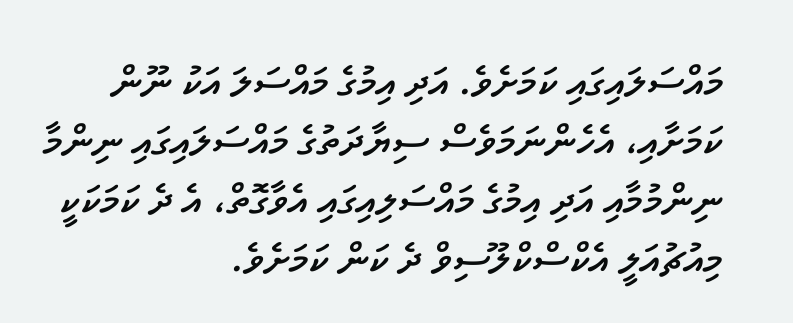މައްސަލައިގައި ކަމަށެވެ. އަދި އިމުގެ މައްސަލަ އަކު ނޫން ކަމަށާއި، އެހެންނަމަވެސް ސިޔާދަތުގެ މައްސަލައިގައި ނިންމާ ނިންމުމާއި އަދި އިމުގެ މައްސަލިއިގައި އެވާގޮތް، އެ ދެ ކަމަކަކީ މިއުޗުއަލީ އެކްސްކްލޫސިވް ދެ ކަން ކަމަށެވެ.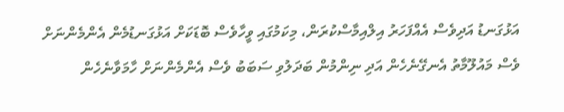އަޅުގަނޑު އަދިވެސް އެއްފަހަރު އިލްއިމާސްކުރަން، މިކަމުގައި ވީހާވެސް ބޮޑަކަށް އަޅުގަނޑުމެން އެންމެންނަށް ވެސް މައުލޫމާތު އެނގޭނެހެން އަދި ނިންމުން ބަދަލުވި ސަބަބު ވެސް އެންމެންނަށް ހާމަވާނެހެން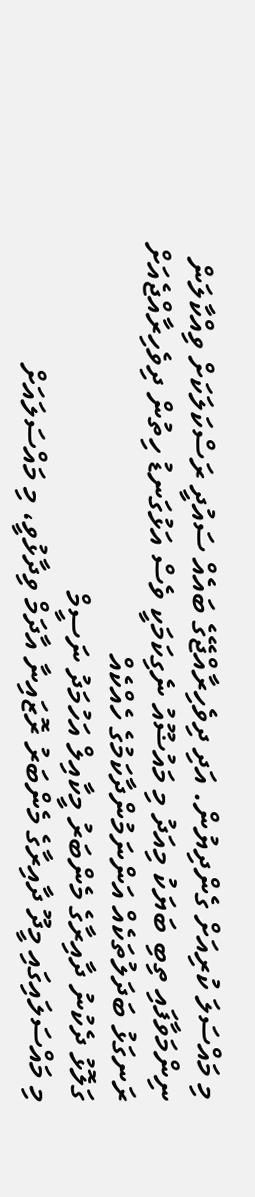މި މައްސަލަ ކުރިއަށް ގެންދިޔުން. އަދި ދިވެހިރާއްޖޭގެ ބައެއް ސައުދީ ރަސްކަލަކަށް ވިއްކާލަން ނިންމަވާފައި ތިބި ބަޔަކު މިއަދު މި މައުޟޫއު ނެގިކަމަކީ ވެސް އަޅުގަނޑު ހިތުން ދިވެހިރާއްޖެއަށް ރަނގަޅު ބަދަލުތަކެއް އަންނަމުންދާކަމުގެ ހެއްކެއް
ގަލޮޅު ދެކުނު ދާއިރާގެ މެންބަރު މީކާއިލް އަހުމަދު ނަސީމް
މި މައްސަލައިގައި މީދޫ ދާއިރާގެ މެންބަރު ރޮޒައިނާ އާދަމް ވިދާޅުވީ، މި މައްސަލައަށް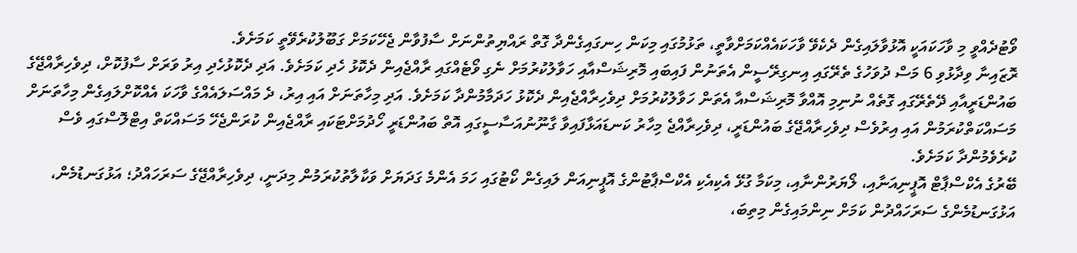ވޯޓުދެއްވީ މި ވާހަކައަކީ އޮޅުވާލައިގެން ދެކެވޭ ވާހަކައެއްކަމަށްވާތީ، ތަޅުމުގައި މިކަން ހިނގައިގެންދާ ގޮތް ރައްޔިތުންނަށް ސާފުވާން ޖެހޭކަމަށް ގަބޫލުކުރެވޭތީ ކަމަށެވެ.
ރޮޒައިނާ ވިދާޅުވި 6 މަސް ދުވަހުގެ ތެރޭގައި އިނގިރޭސީން އެތަނުން ފައިބައި މޮރިޝަސްއާއި ހަވާލުކުރުމަށް ނެގި ވޯޓެއްގައި ރާއްޖެއިން ދެކޮޅު ހެދި ކަމަށެވެ. އަދި ދެކޮޅުހެދި އިރު ވަރަށް ސާފުކޮށް، ދިވެހިރާއްޖޭގެ ބައުންޑަރީއާއި ދޭތެރޭގައި ގޮތެއް ނުނިމި އޮއްވާ މޮރިޝަސްއާ އެތަން ހަވާލުކުރުމަށް ދިވެހިރާއްޖެއިން ދެކޮޅު ހަދަމާމުންދާ ކަމަށެވެ. އަދި މިހާތަނަށް އައި އިރު، ދެ މައްސަލައެއްގެ ވާހަކަ އެއްކޮށްލައިގެން މިހާތަނަށް މަސައްކަތްކުރަމުން އައި އިރުވެސް ދިވެހިރާއްޖޭގެ ބައުންޑަރީ، ދިވެހިރާއްޖެ މިހާރު ކަނޑައަޅާފައިވާ ގާނޫނުއަސާސީގައި އޮތް ބައުންޑަރީ ހޯދުމަށްޓަކައި ރާއްޖެއިން ކުރަންޖެހޭ މަސައްކަތް އިޓްލޮސްގައި ވެސް ކުރެވެމުންދާ ކަމަށެވެ.
ބޭރުގެ އެކްސްޕާޓް އޮޕީނިއަނާއި، ލޯޔަރުންނާއި، މިކަމާ ގުޅޭ އެކިއެކި އެކްސްޕާޓުންގެ އޮޕީނިއަން ލައިގެން ކޯޓުގައި ހަމަ އެންމެ ގަދަޔަށް ވަކާލާތުކުރަމުން މިދަނީ، ދިވެހިރާއްޖޭގެ ސަރަހައްދު؛ އަޅުގަނޑުމެން، އަޅުގަނޑުމެންގެ ސަރަހައްދުން ކަމަށް ނިންމައިގެން މިތިބަ،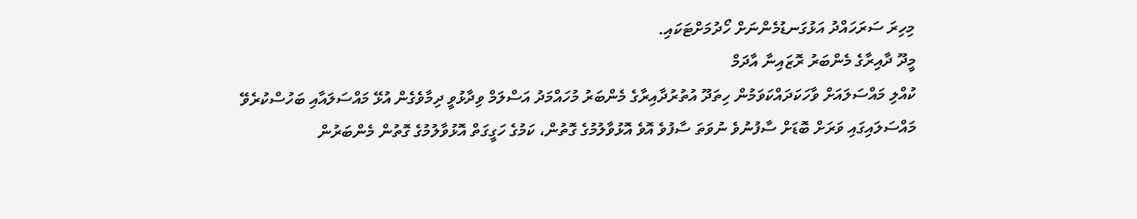މިހިރަ ސަރަހައްދު އަޅުގަނޑުމެންނަށް ހޯދުމަށްޓަކައި.
މީދޫ ދާއިރާގެ މެންބަރު ރޮޒައިނާ އާދަމް
ކުއްލި މައްސަލައަށް ވާހަކަދައްކަވަމުން ހިތަދޫ އުތުރުދާއިރާގެ މެންބަރު މުހައްމަދު އަސްލަމް ވިދާޅުވީ ދިމާވެގެން އުޅޭ މައްސަލައާއި ބަހުސްކުރެވޭ މައްސަލައިގައި ވަރަށް ބޮޑަށް ސާފުނުވެ ނުވަތަ ސާފުވެ އޮވެ އޮޅުވާލުމުގެ ގޮތުން، ކަމުގެ ހަގީގަތް އޮޅުވާލުމުގެ ގޮތުން މެންބަރުން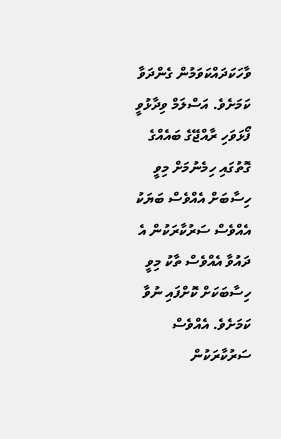ވާހަކަދައްކަވަމުން ގެންދަވާ ކަމަށެވެ. އަސްލަމް ވިދާޅުވީ ފޯޅަވަހި ރާއްޖޭގެ ބައެއްގެ ގޮތުގައި ހިމެނުމަށް މިވީ ހިސާބަށް އެއްވެސް ބަޔަކު އެއްވެސް ސަރުކާރަކުން އެ ދައުވާ އެއްވެސް ތާކު މިވީ ހިސާބަކަށް ކޮށްފައި ނުވާ ކަމަށެވެ. އެއްވެސް ސަރުކާރަކުން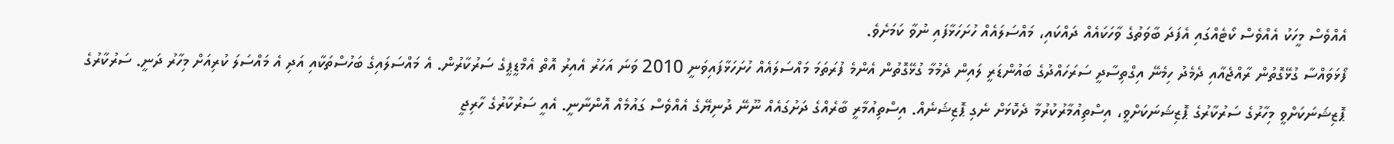އެއްވެސް މީހަކު އެއްވެސް ކޯޓެއްގައި އެފަދަ ބާވަތުގެ ވާހަކައެއް ދައްކައި، މައްސަލައެއް ހުށަހަޅާފައި ނުވާ ކަމަށެވެ.
ފޯޅަވައްސާ ގުޅޭގޮތުން ރާއްޖެއާއި ދެމެދު ހިމެނޭ އިގްތިސާދީ ސަރަހައްދުގެ ބައުންޑަރީ ލައިން ދެމުމާ ގުޅޭގޮތުން އެންމެ ފުރަތަމަ މައްސަލައެއް ހުށަހަޅާފައިވަނީ 2010 ވަނަ އަހަރު އެއިރު އޮތް އެމްޑީޕީގެ ސަރުކާރުން. އެ މައްސަލައިގެ ބަހުސްތަކާއި އަދި އެ މައްސަލަ ކުރިއަށް މިހާރު ދަނީ. ސަރުކާރުގެ ޕޮޒިޝަނަކަށްވީ މިހާރުގެ ސަރުކާރުގެ ޕޮޒިޝަނަކަށްވީ، އިސްތިއުމާރުކުރުމާ ދެކޮޅަށް ނެގި ޕޮޒިޝަނެއް. އިސްތިއުމާރީ ބާރެއްގެ ދަށުގައެއް ނޫނޭ ދުނިޔޭގެ އެއްވެސް ގައުމެއް އޮންނާނީ. އެއީ ސަރުކާރުގެ ހާރިޖީ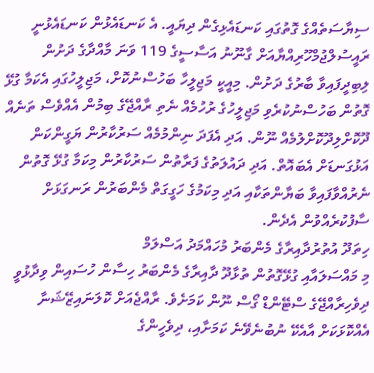ސިޔާސަތެއްގެ ގޮތުގައި ކަނޑައެޅިގެން ދިޔައީ. އެ ކަނޑައެޅުން ކަނޑައެޅުނީ ރައީސުލްޖުމްހޫރިއްޔާއަށް ގާނޫނު އަސާސީގެ 119 ވަނަ މާއްދާގެ ދަށުން ލިބިދީފައިވާ ބާރުގެ ދަށުން. މިއީކީ މަޖިލީހާ ބަހުސްނުކޮށް، މަޖިލީހުގައި އެކަމާ ގުޅޭ ގޮތުން ބަހުސްނުކުރެވި މަޖިލީހުގެ ރުހުމެއް ނެތި ރާއްޖޭގެ ބިމުން އެއްވެސް ތަނެއް ދޫކޮށްލިދޫކޮށްލުމެއް ނޫން. އަދި އެފަދަ ނިންމުމެއް ސަރުކާރުން ޔަގީންކަން އަޅުގަނޑަށް އެބައޮތް. އަދި ދައުލަތުގެ ފަރާތުން ސަރުކާރުން މިކަމާ ގުޅޭ ގޮތުން ނެރުއްވާފައިވާ ބަޔާންތަކާއި އަދި މިކަމުގެ ހަގީގަތް މެންބަރުން ރަނގަޅަށް ސާފުކުރެއްވުން އެދެން.
ހިތަދޫ އުތުރުދާއިރާގެ މެންބަރު މުހައްމަދު އަސްލަމް
މި މައްސަލައާއި ގުޅޭގޮތުން ތުޅާދޫ ދާއިރާގެ މެންބަރު ހިސާން ހުސައިން ވިދާޅުވީ ދިވެހިރާއްޖޭގެ ސްޓޭންޑް ގޯސް ނޫން ކަމަށެވެ. ރާއްޖެއަށް ކޮލަނައިޒޭޝަނާ އެއްކޮޅަކަށް އާއެކޭ ނުބުނެވޭނެ ކަމަށާއި، ދިވެހީންގެ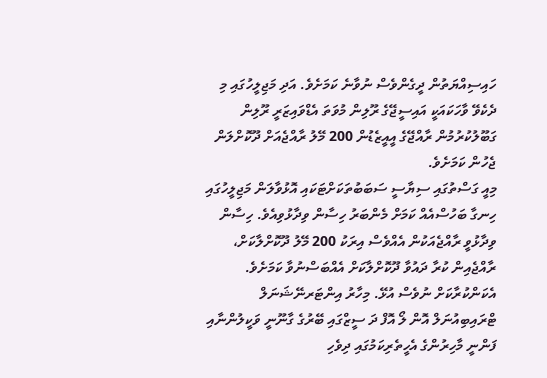ހައިސިއްޔަތުން ދީގެންވެސް ނުވާނެ ކަމަށެވެ. އަދި މަޖިލީހުގައި މި ދެކެވޭ ވާހަކައަކީ އައިސީޖޭގެ ރޫލިން މުވަތަ އެޑްވައިޒަރީ ރޫލިން ގަބޫލުކުރުމުން ރާއްޖޭގެ އީއީޒެޑުން 200 މޭލު ރާއްޖެއަށް ދޫކޮށްލަން ޖެހުން ކަމަށެވެ.
މިއީ ގަސްތުގައި ސިޔާސީ ސަބަބުތަކަށްޓަކައި އޮޅުވާލަން މަޖިލީހުގައި ހިނގާ ބަހުސްއެއް ކަމަށް މެންބަރު ހިސާން ވިދާޅުވިއެވެ. ހިސާން ވިދާޅުވީ ރާއްޖެއަކުން އެއްވެސް އިރަކު 200 މޭލު ދޫކޮށްލާކަށް، ރާއްޖެއިން ކުރާ ދައުވާ ދޫކޮށްލާކަށް އެއްބަސްނުވާ ކަމަށެވެ.
އެކަންކުރާކަށް ނުވެސް އުޅޭ. މިހާރު އިންޓަރނޭޝަނަލް ޓްރައިބިއުނަލް އޮން ލޯ އޮފް ދަ ސީޒްގައި ބޭރުގެ ގާނޫނީ ވަކީލުންނާއި ފަންނީ މާހިރުންގެ އެހީތެރިކަމުގައި ދިވެހި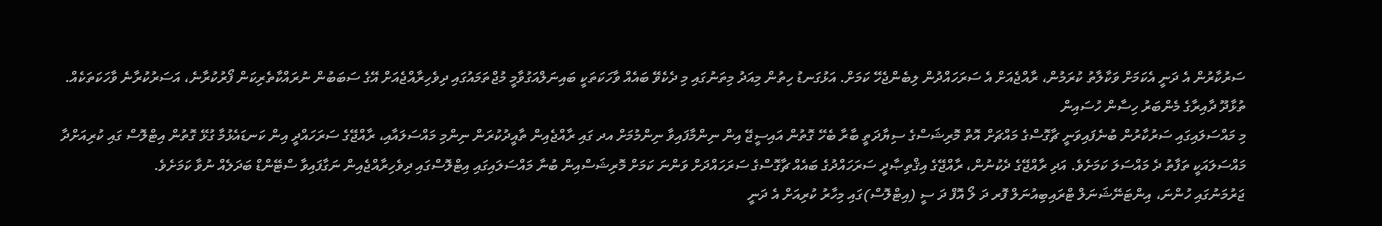ސަރުކާރުން އެ ދަނީ އެކަމަށް ވަކާލާތު ކުރަމުން، ރާއްޖެއަށް އެ ސަރަހައްދުން ލިބެންޖެހޭ ކަމަށް. އަޅުގަނޑު ހިތުން މިއަދު މިތަނުގައި މި ދެކެވޭ ބައެއް ވާހަކަތަކީ ބައިނަލްއަގުވާމީ މުޖްތަމައުގައި ދިވެހިރާއްޖެއަށް އޭގެ ސަބަބުން ނުރައްކާތެރިކަން ފޯރުކުރާނެ، އަސަރުކުރާނެ ވާހަކަތަކެއް.
ތުޅާދޫ ދާއިރާގެ މެންބަރު ހިސާން ހުސައިން
މި މައްސަލައިގައި ސަރުކާރުން ބުނެފައިވަނީ ޗާގޮސްގެ މައްޗަށް އޮތް މޮރިޝަސްގެ ސިޔާދަތީ ބާރާ ބެހޭ ގޮތުން އައިސީޖޭ އިން ނިންމާފައިވާ ނިންމުމަށް އދ ގައި ރާއްޖެއިން ތާއީދުކުރަން ނިންމި މައްސަލައާއި، ރާއްޖޭގެ ސަރަހައްދީ އިން ކަނޑައެޅުމާ ގުޅޭ ގޮތުން އިޓްލޮސް ގައި ކުރިއަށްދާ މައްސަލައަކީ ތަފާތު ދެ މައްސަލަ ކަމަށެވެ. އަދި ރާއްޖޭގެ ދެކުނުން، ރާއްޖޭގެ އިޤްތިޞާދީ ސަރަހައްދުގެ ބައެއް ޗާގޮސްގެ ސަރަހައްދަށް ވަންނަ ކަމަށް މޮރިޝަސްއިން ބުނާ މައްސަލައިގައި އިޓްލޮސްގައި ދިވެހިރާއްޖެއިން ނަގާފައިވާ ސްޓޭންޑް ބަދަލެއް ނުވާ ކަމަށެވެ.
ޖަރުމަނުގައި ހުންނަ، އިންޓަނޭޝަނަލް ޓްރައިބިއުނަލް ފޮރ ދަ ލޯ އޮފް ދަ ސީ (އިޓްލޮސް)ގައި މިހާރު ކުރިއަށް އެ ދަނީ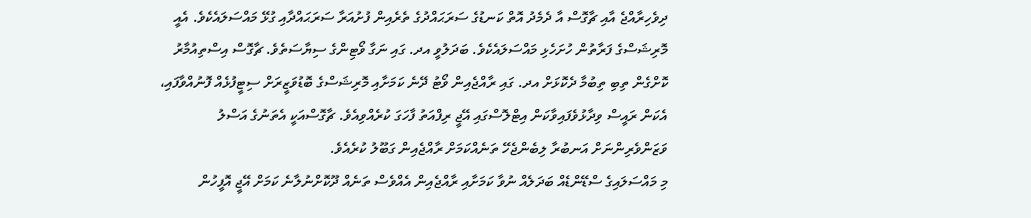ދިވެހިރާއްޖެ އާއި ޗާގޮސް އާ ދެމެދު އޮތް ކަނޑުގެ ސަރަޙައްދުގެ ތެރެއިން ފުށުއަރާ ސަރަޙައްދާއި ގުޅޭ މައްސަލައެކެވެ. އެއީ މޮރިޝަސްގެ ފަރާތުން ހުށަހެޅި މައްސަލައެކެވެ. ބަދަލުވީ އދ. ގައި ނަގާ ވޯޓިންގެ ސިޔާސަތެވެ. ޗާގޮސް އިސްތިއުމާރު ކޮށްގެން ތިބި ތިބުމާ ދެކޮޅަށް އދ. ގައި ރާއްޖެއިން ވޯޓު ދޭނެ ކަމަށާއި މޮރިޝަސްގެ ބޮޑުވަޒީރަށް ސިޓީފުޅެއް ފޮނުއްވާފައި، އެކަން ރައީސް ވިދާޅުވެފައިވާކަން އިޓްލޮސްގައި އޭޖީ ރިފްއަތު ފާހަގަ ކުރެއްވިއެވެ. ޗާގޮސްއަކީ އެތަނުގެ އަސްލު ވަޒަންވެރިންނަށް އަނބުރާ ލިބެންޖެހޭ ތަނެއްކަމަށް ރާއްޖެއިން ގަބޫލު ކުރެއެވެ.
މި މައްސަލައިގެ ސްޑޭންޑެއް ބަދަލެއް ނުވާ ކަމަށާއި ރާއްޖެއިން އެއްވެސް ތަނެއް ދޫކޮށްނުލާނެ ކަމަށް އޭޖީ އޮފީހުން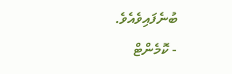ބުނެފައިވެއެވެ.
- ކޮމެންޓް